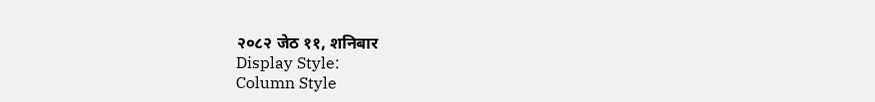२०८२ जेठ ११, शनिबार
Display Style:
Column Style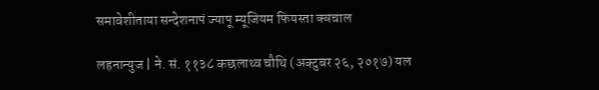समावेशीताया सन्देशनापं ज्यापू म्यूजियम फियस्ता क्वचाल

लहनान्युज | ने. सं. ११३८ कछलाथ्व चौथि (अक्टुबर २६, २०१७) यल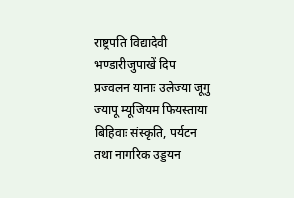राष्ट्रपति विद्यादेवी भण्डारीजुपाखें दिप प्रज्वलन यानाः उलेज्या जूगु ज्यापू म्यूजियम फियस्ताया बिहिवाः संस्कृति, पर्यटन तथा नागरिक उड्डयन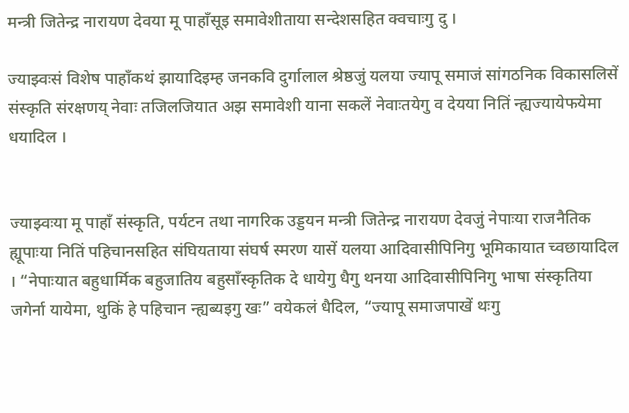मन्त्री जितेन्द्र नारायण देवया मू पाहाँसूइ समावेशीताया सन्देशसहित क्वचाःगु दु ।

ज्याझ्वःसं विशेष पाहाँकथं झायादिइम्ह जनकवि दुर्गालाल श्रेष्ठजुं यलया ज्यापू समाजं सांगठनिक विकासलिसें संस्कृति संरक्षणय् नेवाः तजिलजियात अझ समावेशी याना सकलें नेवाःतयेगु व देयया नितिं न्ह्यज्यायेफयेमा धयादिल ।


ज्याझ्वःया मू पाहाँ संस्कृति, पर्यटन तथा नागरिक उड्डयन मन्त्री जितेन्द्र नारायण देवजुं नेपाःया राजनैतिक ह्यूपाःया नितिं पहिचानसहित संघियताया संघर्ष स्मरण यासें यलया आदिवासीपिनिगु भूमिकायात च्वछायादिल । “नेपाःयात बहुधार्मिक बहुजातिय बहुसाँस्कृतिक दे धायेगु धैगु थनया आदिवासीपिनिगु भाषा संस्कृतिया जगेर्ना यायेमा, थुकिं हे पहिचान न्ह्यब्यइगु खः” वयेकलं धैदिल, “ज्यापू समाजपाखें थःगु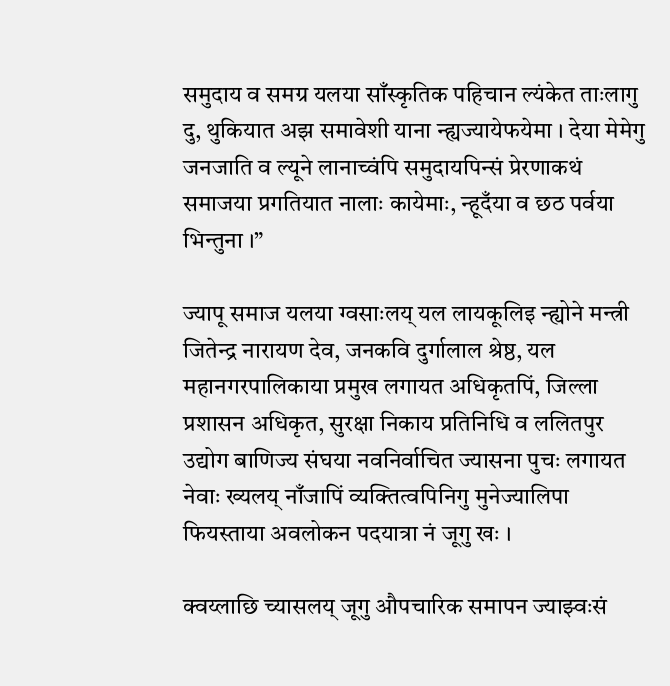समुदाय व समग्र यलया साँस्कृतिक पहिचान ल्यंकेत ताःलागु दु, थुकियात अझ समावेशी याना न्ह्यज्यायेफयेमा । देया मेमेगु जनजाति व ल्यूने लानाच्वंपि समुदायपिन्सं प्रेरणाकथं समाजया प्रगतियात नालाः कायेमाः, न्हूदँया व छठ पर्वया भिन्तुना ।”

ज्यापू समाज यलया ग्वसाःलय् यल लायकूलिइ न्ह्योने मन्त्री जितेन्द्र नारायण देव, जनकवि दुर्गालाल श्रेष्ठ, यल महानगरपालिकाया प्रमुख लगायत अधिकृतपिं, जिल्ला प्रशासन अधिकृत, सुरक्षा निकाय प्रतिनिधि व ललितपुर उद्योग बाणिज्य संघया नवनिर्वाचित ज्यासना पुचः लगायत नेवाः ख्यलय् नाँजापिं व्यक्तित्वपिनिगु मुनेज्यालिपा फियस्ताया अवलोकन पदयात्रा नं जूगु खः ।

क्वय्लाछि च्यासलय् जूगु औपचारिक समापन ज्याझ्वःसं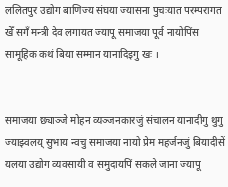ललितपुर उद्योग बाणिज्य संघया ज्यासना पुचःयात परम्परागत खेँ सगँ मन्त्री देव लगायत ज्यापू समाजया पूर्व नायोपिंस सामूहिक कथं बिया सम्मान यानादिइगु खः ।


समाजया छ्याञ्जे मोहन व्यञ्जनकारजुं संचालन यानादीगु थुगु ज्याझ्वलय् सुभाय न्वचु समाजया नायो प्रेम महर्जनजुं बियादीसें यलया उद्योग व्यवसायी व समुदायपिं सकले जाना ज्यापू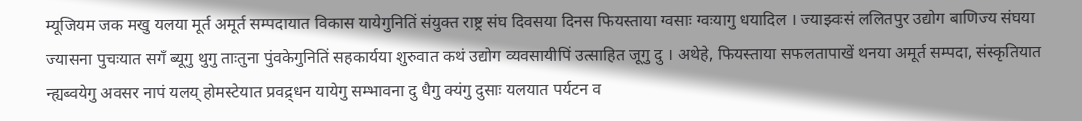म्यूजियम जक मखु यलया मूर्त अमूर्त सम्पदायात विकास यायेगुनितिं संयुक्त राष्ट्र संघ दिवसया दिनस फियस्ताया ग्वसाः ग्वःयागु धयादिल । ज्याझ्वःसं ललितपुर उद्योग बाणिज्य संघया ज्यासना पुचःयात सगँ ब्यूगु थुगु ताःतुना पुंवकेगुनितिं सहकार्यया शुरुवात कथं उद्योग व्यवसायीपिं उत्साहित जूगु दु । अथेहे, फियस्ताया सफलतापाखें थनया अमूर्त सम्पदा, संस्कृतियात न्ह्यब्वयेगु अवसर नापं यलय् होमस्टेयात प्रवद्र्धन यायेगु सम्भावना दु धैगु क्यंगु दुसाः यलयात पर्यटन व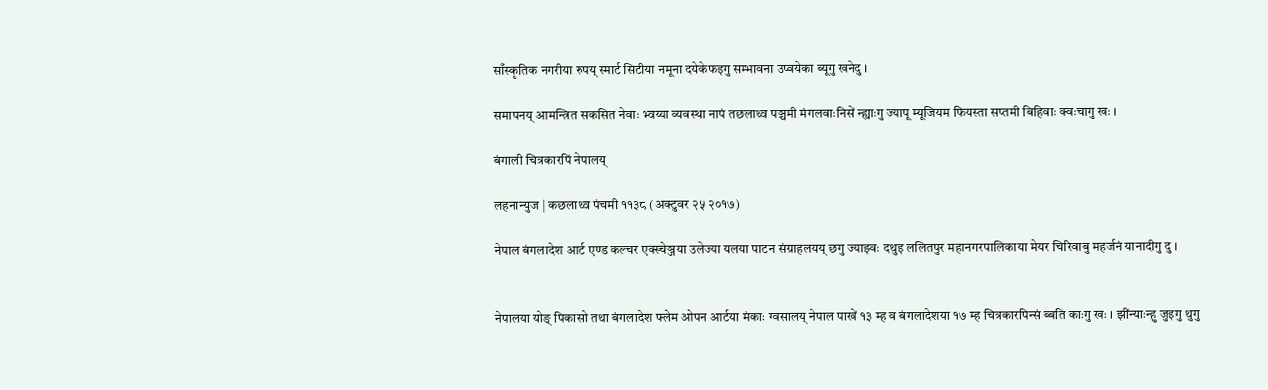साँस्कृतिक नगरीया रुपय् स्मार्ट सिटीया नमूना दयेकेफइगु सम्भावना उप्वयेका ब्यूगु खनेदु ।

समापनय् आमन्त्रित सकसित नेवाः भ्वय्या व्यवस्था नापं तछलाथ्व पञ्चमी मंगलवाःनिसें न्ह्याःगु ज्यापू म्यूजियम फियस्ता सप्तमी बिहिवाः क्वःचागु खः ।

बंगाली चित्रकारपिं नेपालय्

लहनान्युज | कछलाथ्व पंचमी ११३८ (अक्टुवर २५ २०१७)

नेपाल बंगलादेश आर्ट एण्ड कल्चर एक्स्चेञ्जया उलेज्या यलया पाटन संग्राहलयय् छगु ज्याझ्वः दथुइ ललितपुर महानगरपालिकाया मेयर चिरिवाबु महर्जनं यानादीगु दु ।


नेपालया योङ् पिकासो तथा बंगलादेश फ्लेम ओपन आर्टया मंकाः ग्वसालय् नेपाल पाखें १३ म्ह व बंगलादेशया १७ म्ह चित्रकारपिन्सं ब्बति काःगु खः । झींन्याःन्हु जुइगु थुगु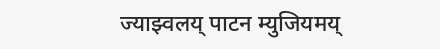ज्याझ्वलय् पाटन म्युजियमय्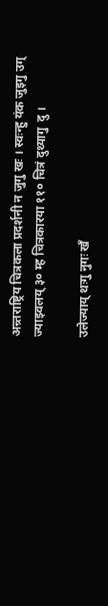अन्र्तराष्ट्रिय चित्रकला प्रदर्शनी न जुगु खः । स्वःन्हु यंक जुइगु उग् ज्याझ्वलय् ३० म्ह चित्रकारया ११० चित्रं दुथ्यागु  दु ।

उलेज्याय् थःगु नुगः खँ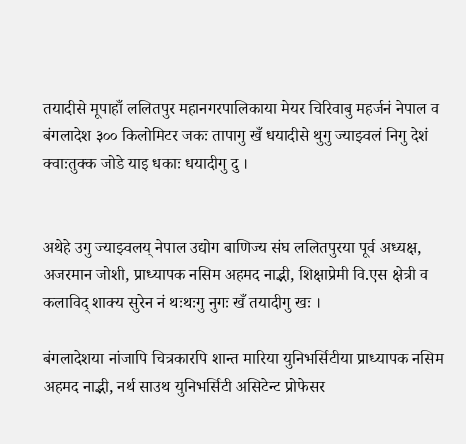तयादीसे मूपाहाँ ललितपुर महानगरपालिकाया मेयर चिरिवाबु महर्जनं नेपाल व बंगलादेश ३०० किलोमिटर जकः तापागु खँ धयादीसे थुगु ज्याझ्वलं निगु देशं क्वाःतुक्क जोडे याइ धकाः धयादीगु दु ।


अथेहे उगु ज्याझ्वलय् नेपाल उद्योग बाणिज्य संघ ललितपुरया पूर्व अध्यक्ष, अजरमान जोशी, प्राध्यापक नसिम अहमद नाद्भी, शिक्षाप्रेमी वि.एस क्षेत्री व कलाविद् शाक्य सुरेन नं थःथःगु नुगः खँ तयादीगु खः ।

बंगलादेशया नांजापि चित्रकारपि शान्त मारिया युनिभर्सिटीया प्राध्यापक नसिम अहमद नाद्भी, नर्थ साउथ युनिभर्सिटी असिटेन्ट प्रोफेसर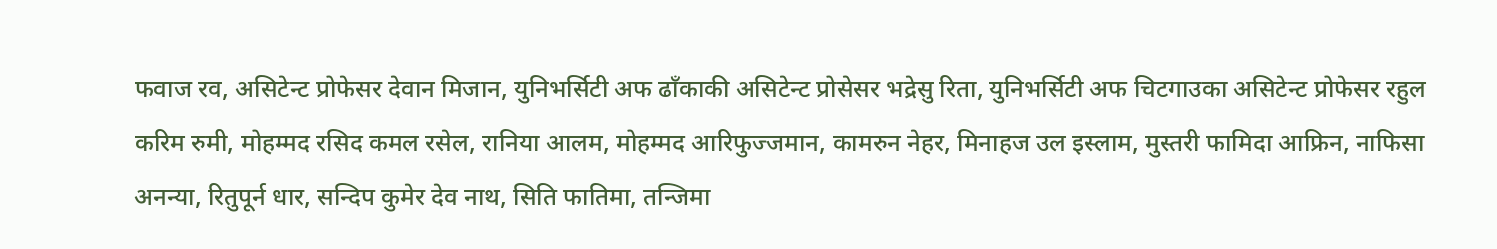फवाज रव, असिटेन्ट प्रोफेसर देवान मिजान, युनिभर्सिटी अफ ढाँकाकी असिटेन्ट प्रोसेसर भद्रेसु रिता, युनिभर्सिटी अफ चिटगाउका असिटेन्ट प्रोफेसर रहुल करिम रुमी, मोहम्मद रसिद कमल रसेल, रानिया आलम, मोहम्मद आरिफुज्जमान, कामरुन नेहर, मिनाहज उल इस्लाम, मुस्तरी फामिदा आफ्रिन, नाफिसा अनन्या, रितुपूर्न धार, सन्दिप कुमेर देव नाथ, सिति फातिमा, तन्जिमा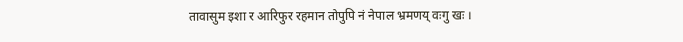तावासुम इशा र आरिफुर रहमान तोपुपि नं नेपाल भ्रमणय् वःगु खः ।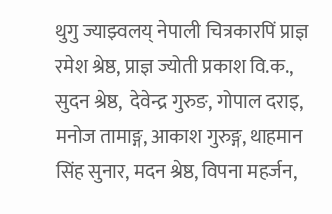थुगु ज्याझ्वलय् नेपाली चित्रकारपिं प्राज्ञ रमेश श्रेष्ठ, प्राज्ञ ज्योती प्रकाश वि.क., सुदन श्रेष्ठ,  देवेन्द्र गुरुङ, गोपाल दराइ, मनोज तामाङ्ग, आकाश गुरुङ्ग, थाहमान सिंह सुनार, मदन श्रेष्ठ, विपना महर्जन,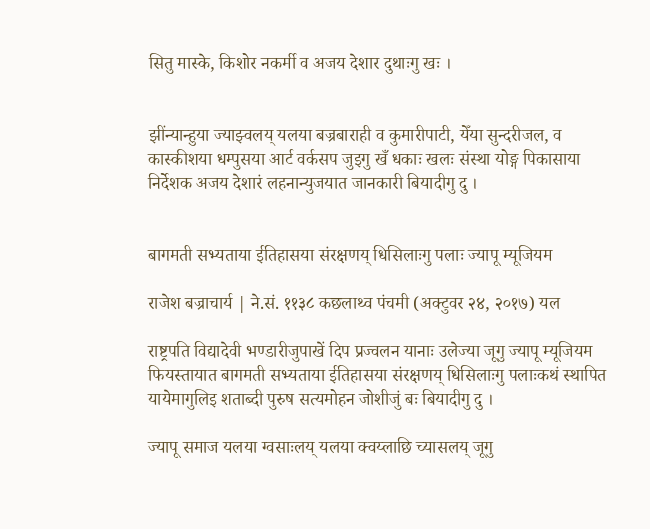सितु मास्के, किशोर नकर्मी व अजय देशार दुथाःगु खः ।


झींन्यान्हुया ज्याझ्वलय् यलया बज्रबाराही व कुमारीपाटी, येँया सुन्दरीजल, व कास्कीशया धम्पुसया आर्ट वर्कसप जुइगु खँ धकाः खलः संस्था योङ्ग पिकासाया निर्देशक अजय देशारं लहनान्युजयात जानकारी बियादीगु दु ।


बागमती सभ्यताया ईतिहासया संरक्षणय् धिसिलाःगु पलाः ज्यापू म्यूजियम

राजेश बज्राचार्य | ने.सं. ११३८ कछलाथ्व पंचमी (अक्टुवर २४, २०१७) यल

राष्ट्रपति विद्यादेवी भण्डारीजुपाखें दिप प्रज्वलन यानाः उलेज्या जूगु ज्यापू म्यूजियम फियस्तायात बागमती सभ्यताया ईतिहासया संरक्षणय् धिसिलाःगु पलाःकथं स्थापित यायेमागुलिइ शताब्दी पुरुष सत्यमोहन जोशीजुं बः बियादीगु दु ।

ज्यापू समाज यलया ग्वसाःलय् यलया क्वय्लाछि च्यासलय् जूगु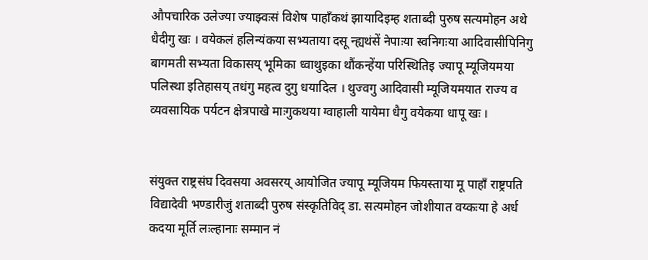औपचारिक उलेज्या ज्याझ्वःसं विशेष पाहाँकथं झायादिइम्ह शताब्दी पुरुष सत्यमोहन अथे धैदीगु खः । वयेकलं हलिन्यंकया सभ्यताया दसू न्ह्यथंसें नेपाःया स्वनिगःया आदिवासीपिनिगु बागमती सभ्यता विकासय् भूमिका ध्वाथुइका थौंकन्हेंया परिस्थितिइ ज्यापू म्यूजियमया पलिस्था इतिहासय् तधंगु महत्व दुगु धयादिल । थुज्वगु आदिवासी म्यूजियमयात राज्य व व्यवसायिक पर्यटन क्षेत्रपाखे माःगुकथया ग्वाहाली यायेमा धैगु वयेकया धापू खः ।


संयुक्त राष्ट्रसंघ दिवसया अवसरय् आयोजित ज्यापू म्यूजियम फियस्ताया मू पाहाँ राष्ट्रपति विद्यादेवी भण्डारीजुं शताब्दी पुरुष संस्कृतिविद् डा. सत्यमोहन जोशीयात वय्कःया हे अर्ध कदया मूर्ति लःल्हानाः सम्मान नं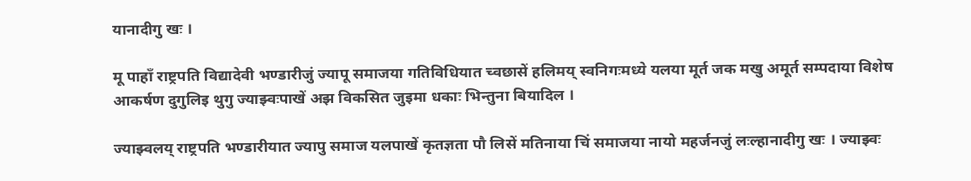यानादीगु खः ।

मू पाहाँ राष्ट्रपति विद्यादेवी भण्डारीजुं ज्यापू समाजया गतिविधियात च्वछासें हलिमय् स्वनिगःमध्ये यलया मूर्त जक मखु अमूर्त सम्पदाया विशेष आकर्षण दुगुलिइ थुगु ज्याझ्वःपाखें अझ विकसित जुइमा धकाः भिन्तुना बियादिल ।

ज्याझ्वलय् राष्ट्रपति भण्डारीयात ज्यापु समाज यलपाखें कृतज्ञता पौ लिसें मतिनाया चिं समाजया नायो महर्जनजुं लःल्हानादीगु खः । ज्याझ्वः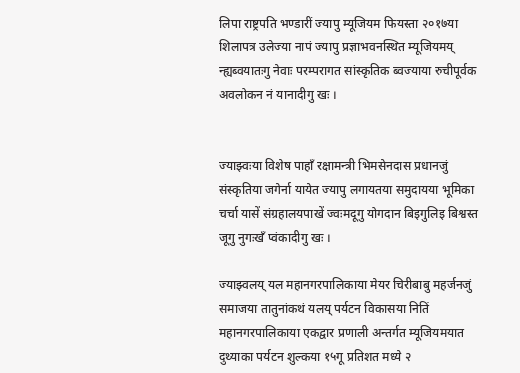लिपा राष्ट्रपति भण्डारीं ज्यापु म्यूजियम फियस्ता २०१७या शिलापत्र उलेज्या नापं ज्यापु प्रज्ञाभवनस्थित म्यूजियमय् न्ह्यब्वयातःगु नेवाः परम्परागत सांस्कृतिक ब्वज्याया रुचीपूर्वक अवलोकन नं यानादीगु खः ।


ज्याझ्वःया विशेष पाहाँ रक्षामन्त्री भिमसेनदास प्रधानजुं संस्कृतिया जगेर्ना यायेत ज्यापु लगायतया समुदायया भूमिका चर्चा यासें संग्रहालयपाखें ज्वःमदूगु योगदान बिइगुलिइ बिश्वस्त जूगु नुगःखँ प्वंकादीगु खः ।

ज्याझ्वलय् यल महानगरपालिकाया मेयर चिरीबाबु महर्जनजुं समाजया तातुनांकथं यलय् पर्यटन विकासया नितिं महानगरपालिकाया एकद्वार प्रणाली अन्तर्गत म्यूजियमयात दुथ्याका पर्यटन शुल्कया १५गू प्रतिशत मध्ये २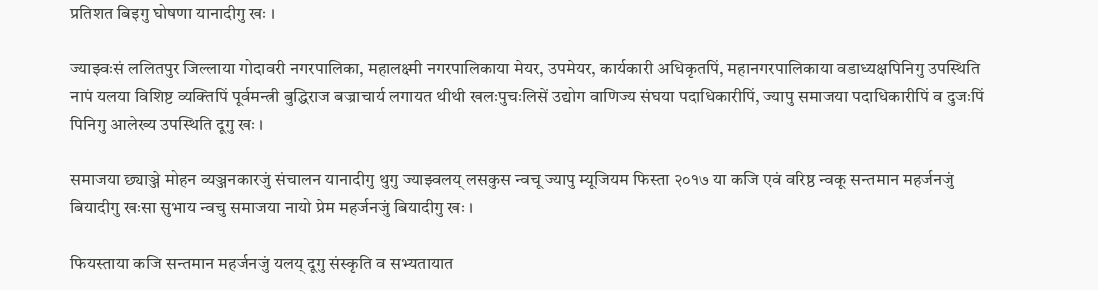प्रतिशत बिइगु घोषणा यानादीगु खः ।

ज्याझ्वःसं ललितपुर जिल्लाया गोदावरी नगरपालिका, महालक्ष्मी नगरपालिकाया मेयर, उपमेयर, कार्यकारी अधिकृतपिं, महानगरपालिकाया वडाध्यक्षपिनिगु उपस्थिति नापं यलया विशिष्ट व्यक्तिपिं पूर्वमन्त्री बुद्धिराज बज्राचार्य लगायत थीथी खलःपुचःलिसें उद्योग वाणिज्य संघया पदाधिकारीपिं, ज्यापु समाजया पदाधिकारीपिं व दुजःपिं पिनिगु आलेख्य उपस्थिति दूगु खः ।

समाजया छ्याञ्जे मोहन व्यञ्जनकारजुं संचालन यानादीगु थुगु ज्याझ्वलय् लसकुस न्वचू ज्यापु म्यूजियम फिस्ता २०१७ या कजि एवं वरिष्ठ न्वकू सन्तमान महर्जनजुं बियादीगु खःसा सुभाय न्वचु समाजया नायो प्रेम महर्जनजुं बियादीगु खः ।

फियस्ताया कजि सन्तमान महर्जनजुं यलय् दूगु संस्कृति व सभ्यतायात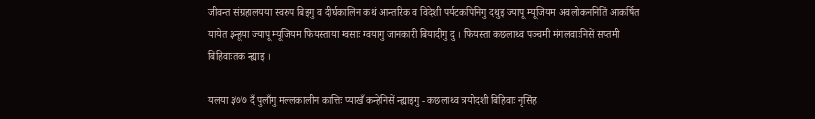जीवन्त संग्रहालयया स्वरुप बिइगु व दीर्घकालिन कथं आन्तरिक व विदेशी पर्यटकपिनिगु दथुइ ज्यापू म्यूजियम अवलोकननितिं आकर्षित यायेत ३न्हूया ज्यापू म्यूजियम फियस्ताया ग्वसाः ग्वयागु जानकारी बियादीगु दु । फियस्ता कछलाथ्व पञ्चमी मंगलवाःनिसें सप्तमी बिहिवाःतक न्ह्याइ ।

यलया ३७७ दँ पुलाँगु मल्लकालीन कात्तिः प्याखँ कन्हेनिसें न्ह्याइगु - कछलाथ्व त्रयोदशी बिहिवाः नृसिंह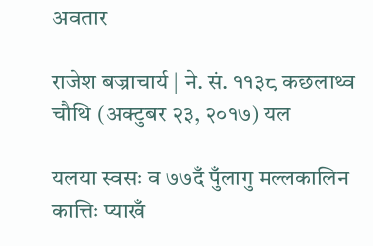अवतार

राजेश बज्राचार्य | ने. सं. ११३८ कछलाथ्व चौथि (अक्टुबर २३, २०१७) यल

यलया स्वसः व ७७दँ पुँलागु मल्लकालिन कात्तिः प्याखँ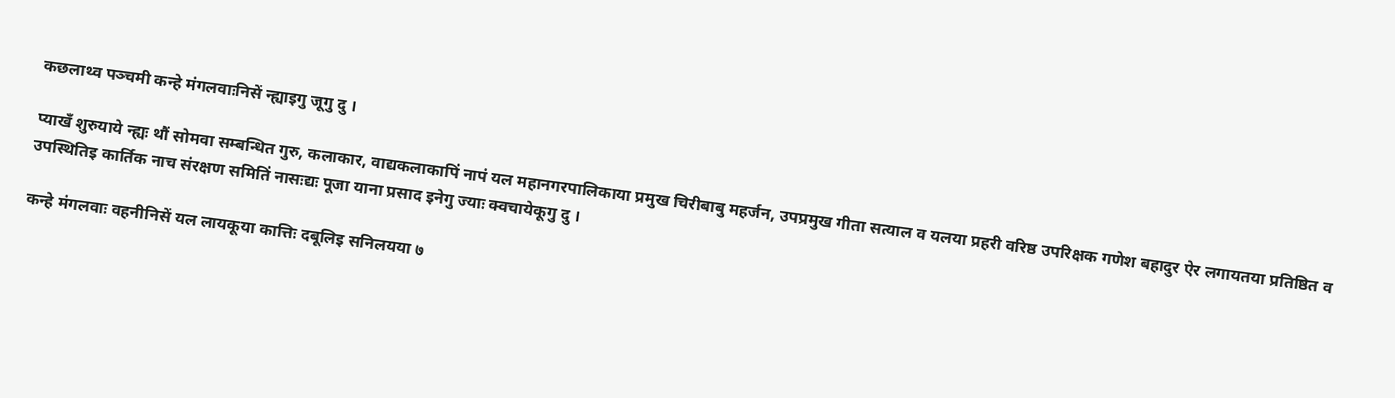कछलाथ्व पञ्चमी कन्हे मंगलवाःनिसें न्ह्याइगु जूगु दु ।

प्याखँ शुरुयाये न्ह्यः थौं सोमवा सम्बन्धित गुरु, कलाकार, वाद्यकलाकापिं नापं यल महानगरपालिकाया प्रमुख चिरीबाबु महर्जन, उपप्रमुख गीता सत्याल व यलया प्रहरी वरिष्ठ उपरिक्षक गणेश बहादुर ऐर लगायतया प्रतिष्ठित व उपस्थितिइ कार्तिक नाच संरक्षण समितिं नासःद्यः पूजा याना प्रसाद इनेगु ज्याः क्वचायेकूगु दु ।

कन्हे मंगलवाः वहनीनिसें यल लायकूया कात्तिः दबूलिइ सनिलयया ७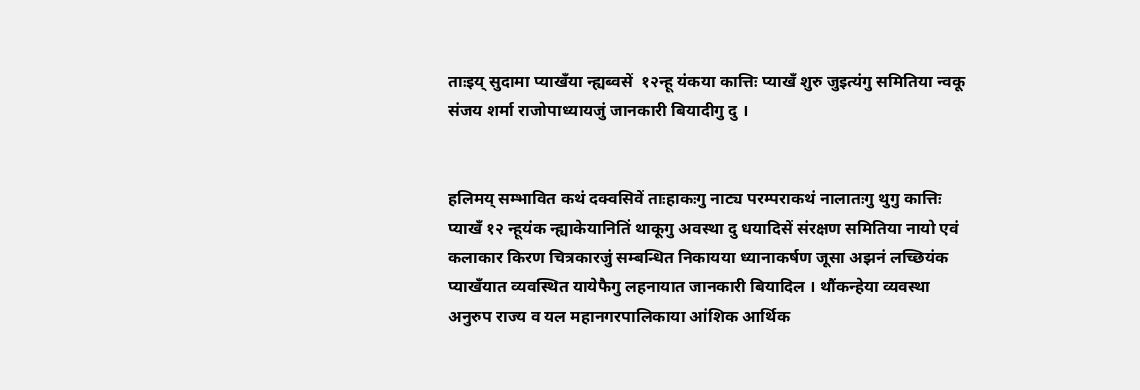ताःइय् सुदामा प्याखँया न्ह्यब्वसें  १२न्हू यंकया कात्तिः प्याखँ शुरु जुइत्यंगु समितिया न्वकू संजय शर्मा राजोपाध्यायजुं जानकारी बियादीगु दु ।


हलिमय् सम्भावित कथं दक्वसिवें ताःहाकःगु नाट्य परम्पराकथं नालातःगु थुगु कात्तिः प्याखँ १२ न्हूयंक न्ह्याकेयानितिं थाकूगु अवस्था दु धयादिसें संरक्षण समितिया नायो एवं कलाकार किरण चित्रकारजुं सम्बन्धित निकायया ध्यानाकर्षण जूसा अझनं लच्छियंक प्याखँयात व्यवस्थित यायेफैगु लहनायात जानकारी बियादिल । थौंकन्हेया व्यवस्था अनुरुप राज्य व यल महानगरपालिकाया आंशिक आर्थिक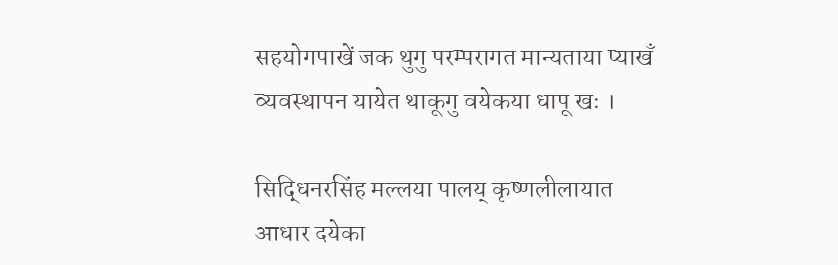सहयोगपाखें जक थुगु परम्परागत मान्यताया प्याखँ व्यवस्थापन यायेत थाकूगु वयेकया धापू खः ।

सिद्धिनरसिंह मल्लया पालय् कृष्णलीलायात आधार दयेका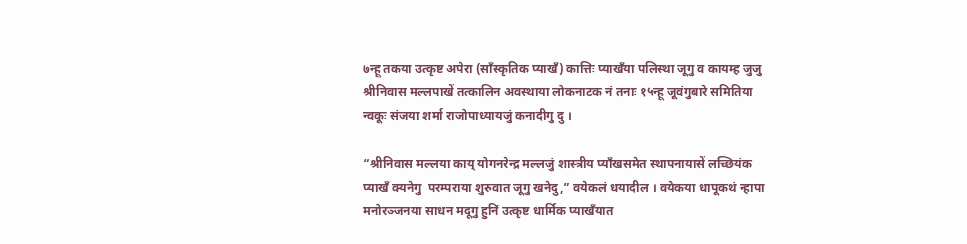७न्हू तकया उत्कृष्ट अपेरा (साँस्कृतिक प्याखँ) कात्तिः प्याखँया पलिस्था जूगु व कायम्ह जुजु श्रीनिवास मल्लपाखें तत्कालिन अवस्थाया लोकनाटक नं तनाः १५न्हू जूवंगुबारे समितिया न्वकूः संजया शर्मा राजोपाध्यायजुं कनादीगु दु ।

“श्रीनिवास मल्लया काय् योगनरेन्द्र मल्लजुं शास्त्रीय प्याँखसमेत स्थापनायासें लच्छियंक प्याखँ क्यनेगु  परम्पराया शुरुवात जूगु खनेदु,” वयेकलं धयादील । वयेकया धापूकथं न्हापा मनोरञ्जनया साधन मदूगु हुनिं उत्कृष्ट धार्मिक प्याखँयात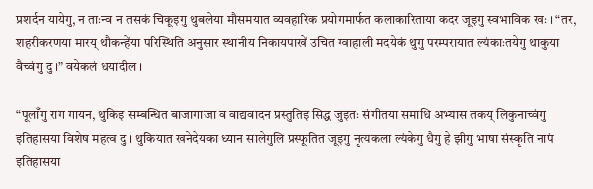प्रशर्दन यायेगु, न ताःन्व न तसकं चिकूइगु थुबलेया मौसमयात व्यवहारिक प्रयोगमार्फत कलाकारिताया कदर जूइगु स्वभाविक खः । “तर, शहरीकरणया मारय् थौकन्हेंया परिस्थिति अनुसार स्थानीय निकायपाखें उचित ग्वाहाली मदयेकं थुगु परम्परायात ल्यंकाःतयेगु थाकुया वैच्वंगु दु ।” वयेकलं धयादील ।

“पूलाँगु राग गायन, थुकिइ सम्बन्धित बाजागाजा व वाद्यवादन प्रस्तुतिइ सिद्ध जुइतः संगीतया समाधि अभ्यास तकय् लिकुनाच्वंगु इतिहासया विशेष महत्व दु । थुकियात खनेदेयका ध्यान सालेगुलि प्रस्फूतित जूइगु नृत्यकला ल्यंकेगु धैगु हे झीगु भाषा संस्कृति नापं इतिहासया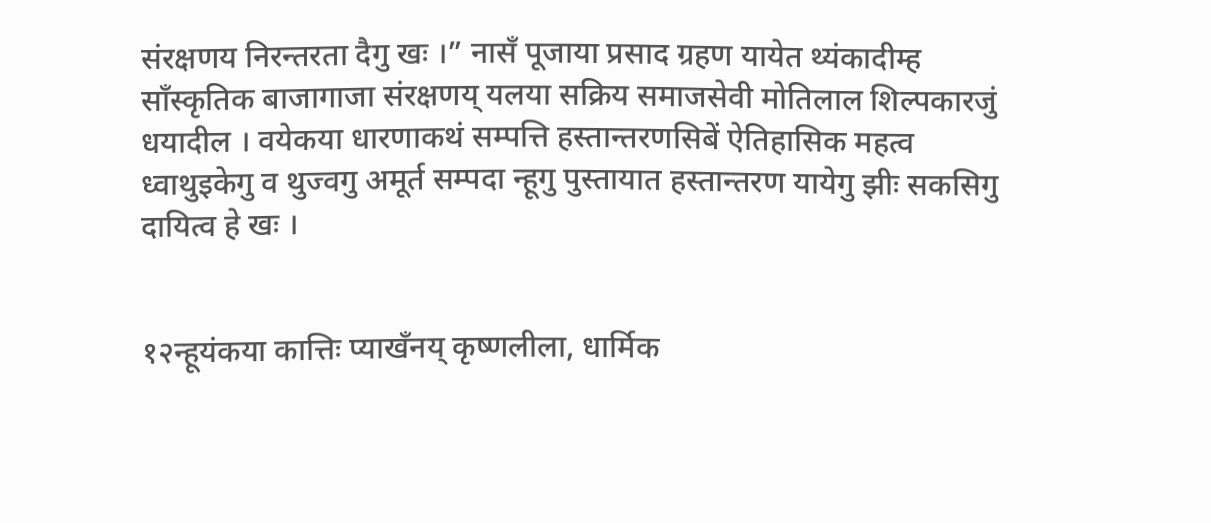संरक्षणय निरन्तरता दैगु खः ।” नासँ पूजाया प्रसाद ग्रहण यायेत थ्यंकादीम्ह साँस्कृतिक बाजागाजा संरक्षणय् यलया सक्रिय समाजसेवी मोतिलाल शिल्पकारजुं धयादील । वयेकया धारणाकथं सम्पत्ति हस्तान्तरणसिबें ऐतिहासिक महत्व ध्वाथुइकेगु व थुज्वगु अमूर्त सम्पदा न्हूगु पुस्तायात हस्तान्तरण यायेगु झीः सकसिगु दायित्व हे खः ।


१२न्हूयंकया कात्तिः प्याखँनय् कृष्णलीला, धार्मिक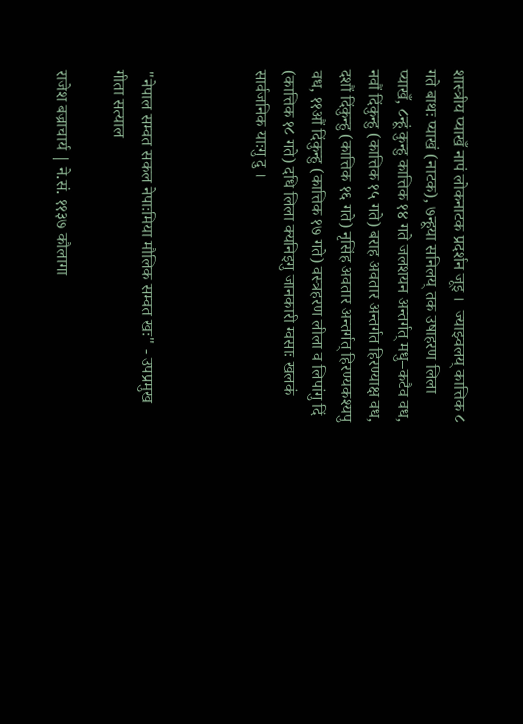शास्त्रीय प्याखँ नापं लोकनाटक प्रदर्शन जूइ ।  ज्याझ्वलय् कात्तिक ८ गते बाथः प्याखं (नाटक), ७न्हूया सनिलय् तक उषाहरण लिला प्याखँ, ८न्हूं कुन्हु कात्तिक १४ गते जलशयन अन्तर्गत् मधु–कटैव वध, नवौं दिंकुन्हु (कात्तिक १५ गते) बराह अवतार अन्तर्गत हिरण्याक्ष वध, दशौं दिंकुन्हु (कात्तिक १६ गते) नृसिंह अवतार अन्तर्गत् हिरण्यकश्यपु वध, ११औं दिंकुन्हु (कात्तिक १७ गते) वस्त्रहरण लीला व लिपांगु दिं (कात्तिक १८ गते) दधि लिला क्यनिइगु जानकारी ग्वसाः खलकं सार्वजनिक याःगु दु ।



"नेपाल सम्वत सकल नेपाःमिया मौलिक सम्वत खः" - उपप्रमुख गीता सत्याल

राजेश बज्राचार्य | ने.सं. ११३७ कौलागा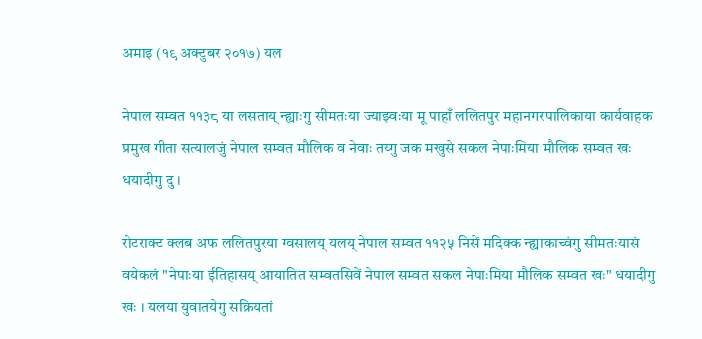अमाइ (१९ अक्टुबर २०१७) यल

नेपाल सम्वत ११३८ या लसताय् न्ह्याःगु सीमतःया ज्याझ्वःया मू पाहाँ ललितपुर महानगरपालिकाया कार्यवाहक प्रमुख गीता सत्यालजुं नेपाल सम्वत मौलिक व नेवाः तय्गु जक मखुसे सकल नेपाःमिया मौलिक सम्वत खः धयादीगु दु ।

रोटराक्ट क्लब अफ ललितपुरया ग्वसालय् यलय् नेपाल सम्वत ११२५ निसें मदिक्क न्ह्याकाच्वंगु सीमतःयासं वयेकलं "नेपाःया ईतिहासय् आयातित सम्वतसिवें नेपाल सम्वत सकल नेपाःमिया मौलिक सम्वत खः" धयादीगु खः । यलया युवातयेगु सक्रियतां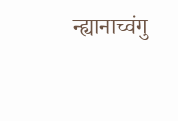न्ह्यानाच्वंगु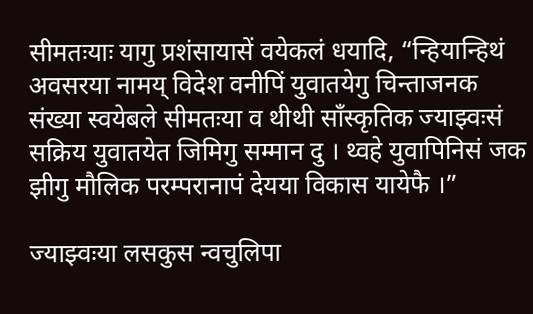सीमतःयाः यागु प्रशंसायासें वयेकलं धयादि, “न्हियान्हिथं अवसरया नामय् विदेश वनीपिं युवातयेगु चिन्ताजनक संख्या स्वयेबले सीमतःया व थीथी साँस्कृतिक ज्याझ्वःसं सक्रिय युवातयेत जिमिगु सम्मान दु । थ्वहे युवापिनिसं जक झीगु मौलिक परम्परानापं देयया विकास यायेफै ।”

ज्याझ्वःया लसकुस न्वचुलिपा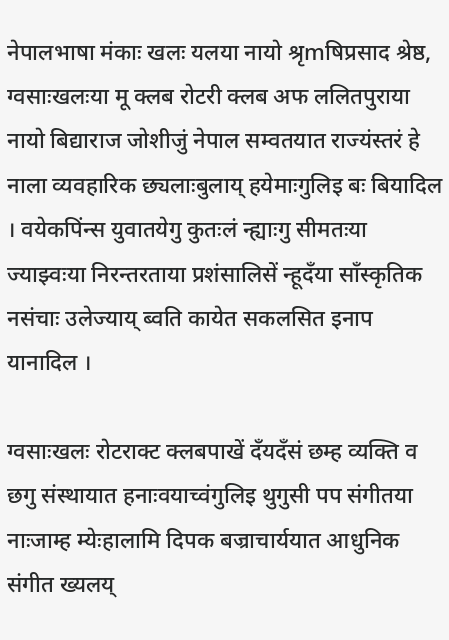नेपालभाषा मंकाः खलः यलया नायो श्रृmषिप्रसाद श्रेष्ठ, ग्वसाःखलःया मू क्लब रोटरी क्लब अफ ललितपुराया नायो बिद्याराज जोशीजुं नेपाल सम्वतयात राज्यंस्तरं हे नाला व्यवहारिक छ्यलाःबुलाय् हयेमाःगुलिइ बः बियादिल । वयेकपिंन्स युवातयेगु कुतःलं न्ह्याःगु सीमतःया ज्याझ्वःया निरन्तरताया प्रशंसालिसें न्हूदँया साँस्कृतिक नसंचाः उलेज्याय् ब्वति कायेत सकलसित इनाप यानादिल ।

ग्वसाःखलः रोटराक्ट क्लबपाखें दँयदँसं छम्ह व्यक्ति व छगु संस्थायात हनाःवयाच्वंगुलिइ थुगुसी पप संगीतया नाःजाम्ह म्येःहालामि दिपक बज्राचार्ययात आधुनिक संगीत ख्यलय्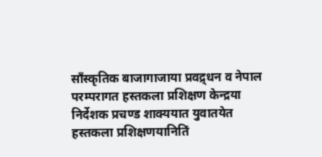साँस्कृतिक बाजागाजाया प्रवद्र्धन व नेपाल परम्परागत हस्तकला प्रशिक्षण केन्द्रया निर्देशक प्रचण्ड शाक्ययात युवातयेत हस्तकला प्रशिक्षणयानितिं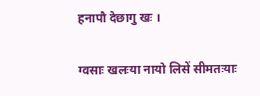हनापौ देछागु खः ।

ग्वसाः खलःया नायो लिसें सीमतःयाः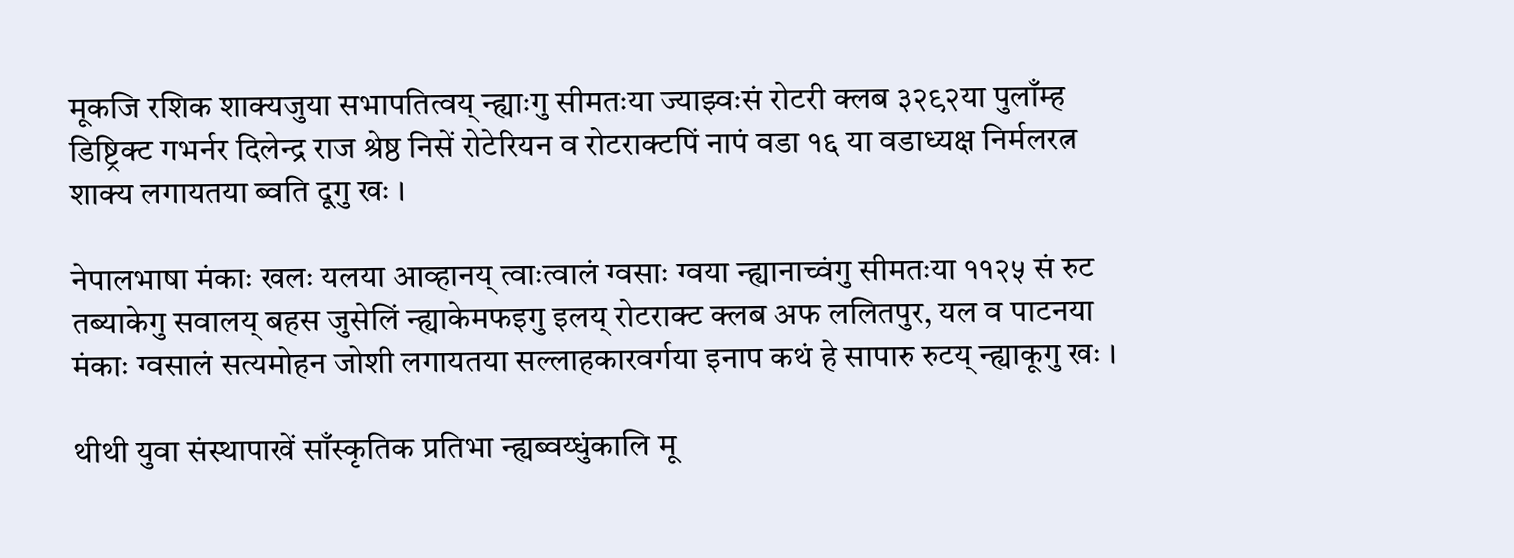मूकजि रशिक शाक्यजुया सभापतित्वय् न्ह्याःगु सीमतःया ज्याझ्वःसं रोटरी क्लब ३२९२या पुलाँम्ह डिष्ट्रिक्ट गभर्नर दिलेन्द्र राज श्रेष्ठ निसें रोटेरियन व रोटराक्टपिं नापं वडा १६ या वडाध्यक्ष निर्मलरत्न शाक्य लगायतया ब्वति दूगु खः ।

नेपालभाषा मंकाः खलः यलया आव्हानय् त्वाःत्वालं ग्वसाः ग्वया न्ह्यानाच्वंगु सीमतःया ११२५ सं रुट तब्याकेगु सवालय् बहस जुसेलिं न्ह्याकेमफइगु इलय् रोटराक्ट क्लब अफ ललितपुर, यल व पाटनया मंकाः ग्वसालं सत्यमोहन जोशी लगायतया सल्लाहकारवर्गया इनाप कथं हे सापारु रुटय् न्ह्याकूगु खः ।

थीथी युवा संस्थापाखें साँस्कृतिक प्रतिभा न्ह्यब्वय्धुंकालि मू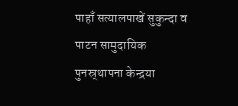पाहाँ सत्यालपाखें सुकुन्दा व पाटन सामुदायिक पुनस्र्थापना केन्द्रया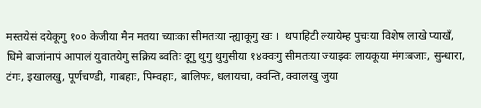मस्तयेसं दयेकूगु १०० केजीया मैन मतया च्याःका सीमतःया न्ह्याकूगु खः ।  थपाहिटी ल्यायेम्ह पुचःया विशेष लाखे प्याखँ, धिमे बाजांनापं आपालं युवातयेगु सक्रिय ब्वतिः दूगु थुगु थुगुसीया १४क्वःगु सीमतःया ज्याझ्वः लायकूया मंगःबजाः, सुन्धारा, टंगः, इखालखु, पूर्णचण्डी, गाबहाः, पिम्वहाः, बालिफः, धलायचा, क्वन्ति, क्वालखु जुया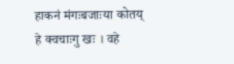हाकनं मंगःबजाःया कोतय् हे क्वचाःगु खः । वहे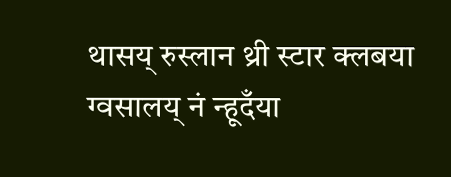थासय् रुस्लान थ्री स्टार क्लबया ग्वसालय् नं न्हूदँया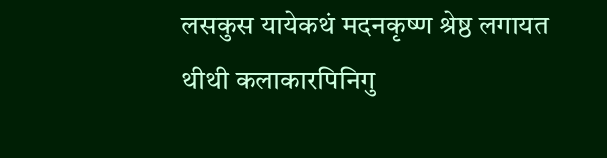लसकुस यायेकथं मदनकृष्ण श्रेष्ठ लगायत थीथी कलाकारपिनिगु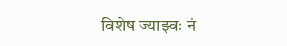विशेष ज्याझ्वः नं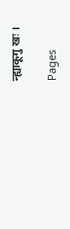न्ह्याकूगु खः ।

Pages